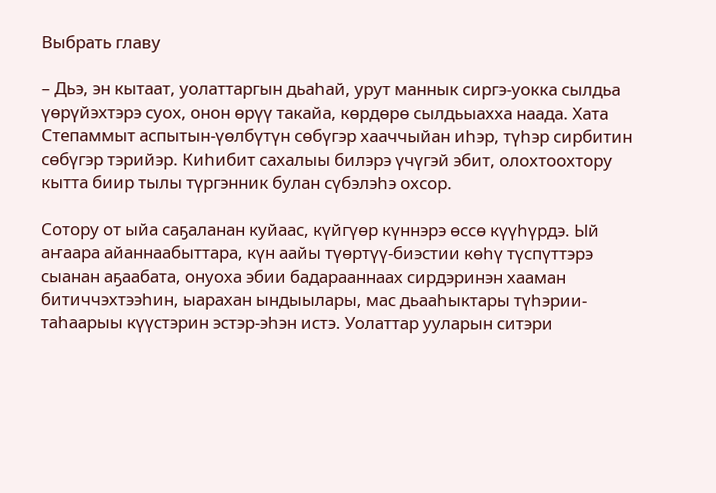Выбрать главу

– Дьэ, эн кытаат, уолаттаргын дьаһай, урут маннык сиргэ-уокка сылдьа үөрүйэхтэрэ суох, онон өрүү такайа, көрдөрө сылдьыахха наада. Хата Степаммыт аспытын-үөлбүтүн сөбүгэр хааччыйан иһэр, түһэр сирбитин сөбүгэр тэрийэр. Киһибит сахалыы билэрэ үчүгэй эбит, олохтоохтору кытта биир тылы түргэнник булан сүбэлэһэ охсор.

Сотору от ыйа саҕаланан куйаас, күйгүөр күннэрэ өссө күүһүрдэ. Ый аҥаара айаннаабыттара, күн аайы түөртүү-биэстии көһү түспүттэрэ сыанан аҕаабата, онуоха эбии бадарааннаах сирдэринэн хааман битиччэхтээһин, ыарахан ындыылары, мас дьааһыктары түһэрии- таһаарыы күүстэрин эстэр-эһэн истэ. Уолаттар ууларын ситэри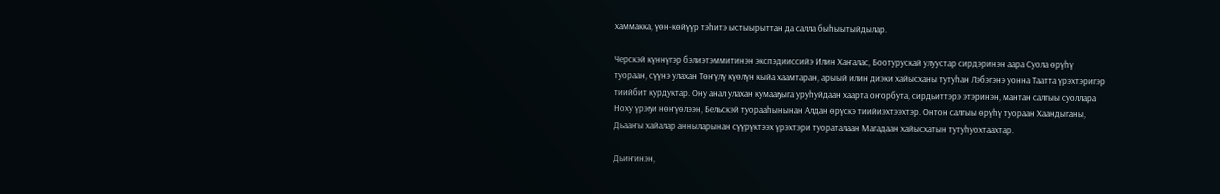хаммакка, үөн-көйүүр тэһитэ ыстыырыттан да салла быһыытыйдылар.

Черскэй күннүгэр бэлиэтэммитинэн экспэдииссийэ Илин Хаҥалас, Боотурускай улуустар сирдэринэн аара Суола өрүһү туораан, сүүнэ улахан Төҥүлү күөлүн кыйа хаамтаран, арыый илин диэки хайысханы тутуһан Лэбэгэнэ уонна Таатта үрэхтэригэр тиийбит курдуктар. Ону анал улахан кумааҕыга уруһуйдаан хаарта оҥорбута, сирдьиттэрэ этэринэн, мантан салгыы суоллара Ноху үрэҕи нөҥүөлээн, Бельскэй туорааһынынан Алдан өрүскэ тиийиэхтээхтэр. Онтон салгыы өрүһү туораан Хаандыганы, Дьааҥы хайалар анныларынан сүүрүктээх үрэхтэри туораталаан Магадаан хайысхатын тутуһуохтаахтар.

Дьиҥинэн,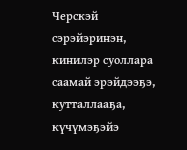Черскэй сэрэйэринэн, кинилэр суоллара саамай эрэйдээҕэ, кутталлааҕа, күчүмэҕэйэ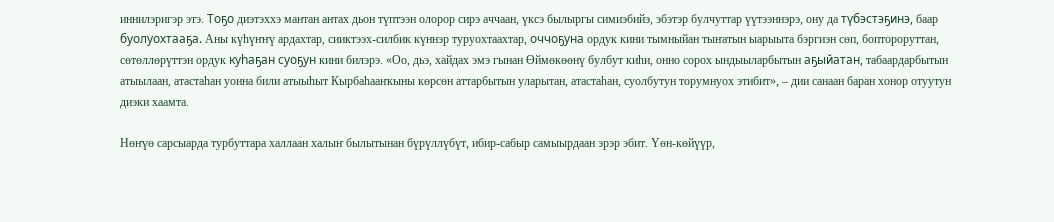иннилэригэр этэ. Тоҕо диэтэххэ мантан антах дьон түптээн олорор сирэ аччаан, үксэ былыргы симиэбийэ, эбэтэр булчуттар үүтээннэрэ, ону да түбэстэҕинэ, баар буолуохтааҕа. Аны күһүҥҥү ардахтар, сииктээх-силбик күннэр туруохтаахтар, оччоҕуна ордук кини тымныйан тыҥатын ыарыыта бэргиэн сөп, боптороруттан, сөтөллөрүттэн ордук куһаҕан суоҕун кини билэрэ. «Оо, дьэ, хайдах эмэ гынан Өймөкөөнү булбут киһи, онно сорох ындыыларбытын аҕыйатан, табаардарбытын атыылаан, атастаһан уонна били атыыһыт Кырбаһааҥкыны көрсөн аттарбытын уларытан, атастаһан, суолбутун торумнуох этибит», – дии санаан баран хонор отуутун диэки хаамта.

Нөҥүө сарсыарда турбуттара халлаан халыҥ былытынан бүрүллүбүт, ибир-сабыр самыырдаан эрэр эбит. Үөн-көйүүр,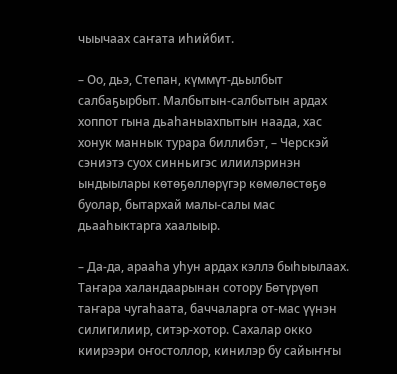чыычаах саҥата иһийбит.

– Оо, дьэ, Степан, күммүт-дьылбыт салбаҕырбыт. Малбытын-салбытын ардах хоппот гына дьаһаныахпытын наада, хас хонук маннык турара биллибэт, – Черскэй сэниэтэ суох синньигэс илиилэринэн ындыылары көтөҕөллөрүгэр көмөлөстөҕө буолар, бытархай малы-салы мас дьааһыктарга хаалыыр.

– Да-да, арааһа уһун ардах кэллэ быһыылаах. Таҥара халандаарынан сотору Бөтүрүөп таҥара чугаһаата, баччаларга от-мас үүнэн силигилиир, ситэр-хотор. Сахалар окко киирээри оҥостоллор, кинилэр бу сайыҥҥы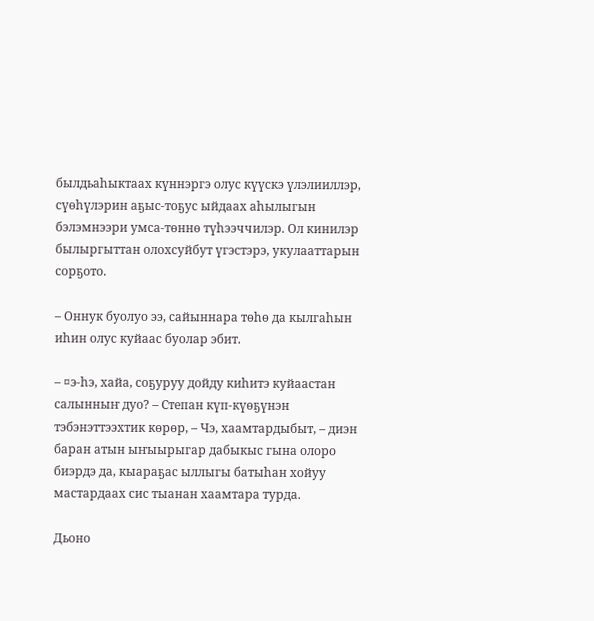былдьаһыктаах күннэргэ олус күүскэ үлэлииллэр, сүөһүлэрин аҕыс-тоҕус ыйдаах аһылыгын бэлэмнээри умса-төннө түһээччилэр. Ол кинилэр былыргыттан олохсуйбут үгэстэрэ, укулааттарын сорҕото.

– Оннук буолуо ээ, сайыннара төһө да кылгаһын иһин олус куйаас буолар эбит.

– ¤э-һэ, хайа, соҕуруу дойду киһитэ куйаастан салынныҥ дуо? – Степан күп-күөҕүнэн тэбэнэттээхтик көрөр, – Чэ, хаамтардыбыт, – диэн баран атын ыҥыырыгар дабыкыс гына олоро биэрдэ да, кыараҕас ыллыгы батыһан хойуу мастардаах сис тыанан хаамтара турда.

Дьоно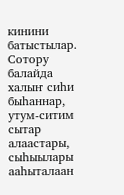кинини батыстылар. Сотору балайда халыҥ сиһи быһаннар, утум-ситим сытар алаастары, сыһыылары ааһыталаан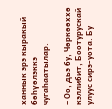ханнык эрэ кыракый бөһүөлэккэ чугаһаатылар.

– Оо, дьэ бу, Чөркөөххө кэллибит, Боотурускай улуус сирэ-уота. Бу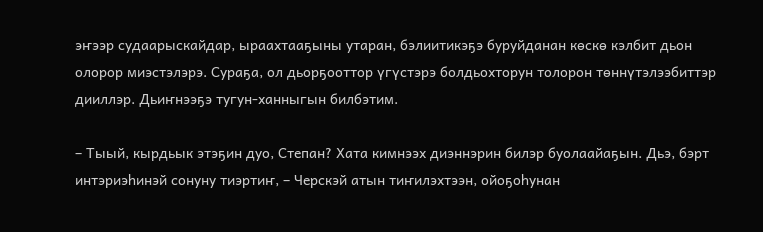эҥээр судаарыскайдар, ыраахтааҕыны утаран, бэлиитикэҕэ буруйданан көскө кэлбит дьон олорор миэстэлэрэ. Сураҕа, ол дьорҕооттор үгүстэрэ болдьохторун толорон төннүтэлээбиттэр дииллэр. Дьиҥнээҕэ тугун-ханныгын билбэтим.

– Тыый, кырдьык этэҕин дуо, Степан? Хата кимнээх диэннэрин билэр буолаайаҕын. Дьэ, бэрт интэриэһинэй сонуну тиэртиҥ, – Черскэй атын тиҥилэхтээн, ойоҕоһунан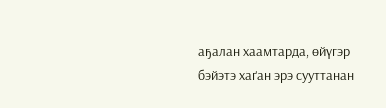аҕалан хаамтарда, өйүгэр бэйэтэ хаґан эрэ сууттанан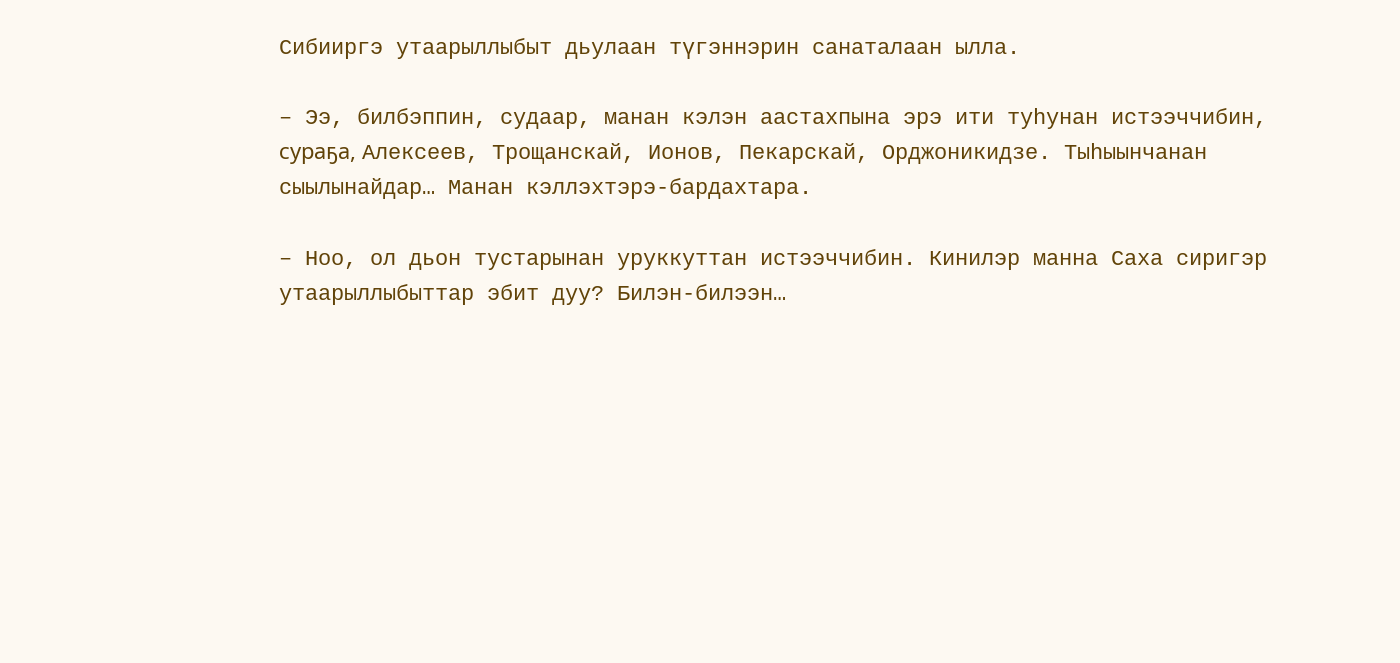Сибииргэ утаарыллыбыт дьулаан түгэннэрин санаталаан ылла.

– Ээ, билбэппин, судаар, манан кэлэн аастахпына эрэ ити туһунан истээччибин, сураҕа, Алексеев, Трощанскай, Ионов, Пекарскай, Орджоникидзе. Тыһыынчанан сыылынайдар… Манан кэллэхтэрэ-бардахтара.

– Ноо, ол дьон тустарынан уруккуттан истээччибин. Кинилэр манна Саха сиригэр утаарыллыбыттар эбит дуу? Билэн-билээн…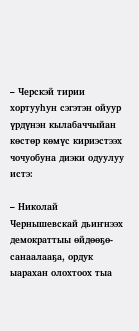– Черскэй тирии хортууһун сэгэтэн ойуур үрдүнэн кылабаччыйан көстөр көмүс кириэстээх чочуобуна диэки одуулуу истэ:

– Николай Чернышевскай дьиҥнээх демократтыы өйдөөҕө-санаалааҕа, ордук ыарахан олохтоох тыа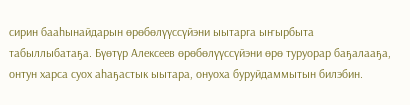сирин бааһынайдарын өрөбөлүүссүйэни ыытарга ыҥырбыта табыллыбатаҕа. Бүөтүр Алексеев өрөбөлүүссүйэни өрө туруорар баҕалааҕа, онтун харса суох аһаҕастык ыытара, онуоха буруйдаммытын билэбин.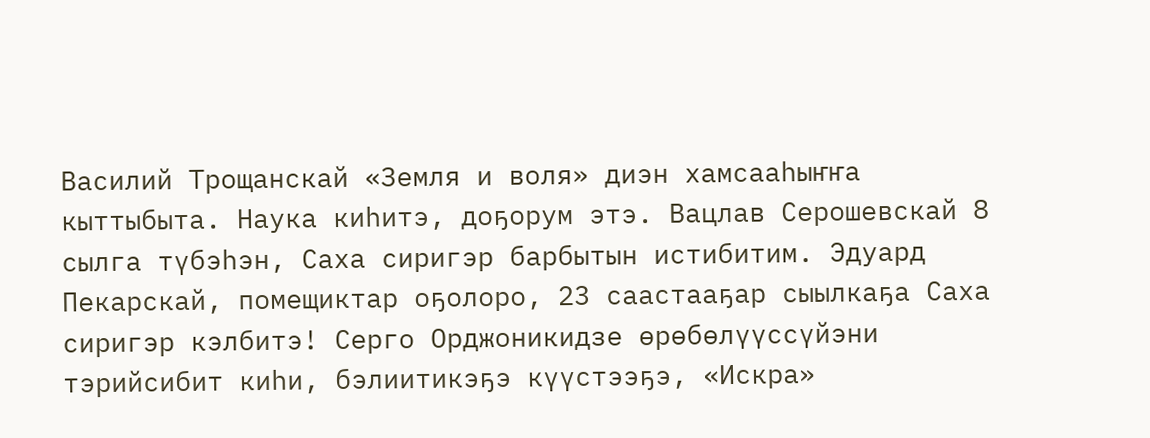Василий Трощанскай «Земля и воля» диэн хамсааһыҥҥа кыттыбыта. Наука киһитэ, доҕорум этэ. Вацлав Серошевскай 8 сылга түбэһэн, Саха сиригэр барбытын истибитим. Эдуард Пекарскай, помещиктар оҕолоро, 23 саастааҕар сыылкаҕа Саха сиригэр кэлбитэ! Серго Орджоникидзе өрөбөлүүссүйэни тэрийсибит киһи, бэлиитикэҕэ күүстээҕэ, «Искра»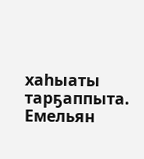хаһыаты тарҕаппыта. Емельян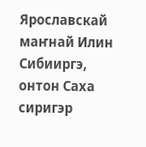Ярославскай маҥнай Илин Сибииргэ, онтон Саха сиригэр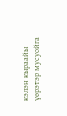кэлэн кыраайы үөрэтэр мусуойга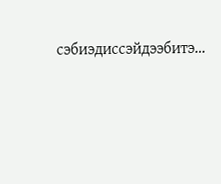сэбиэдиссэйдээбитэ…